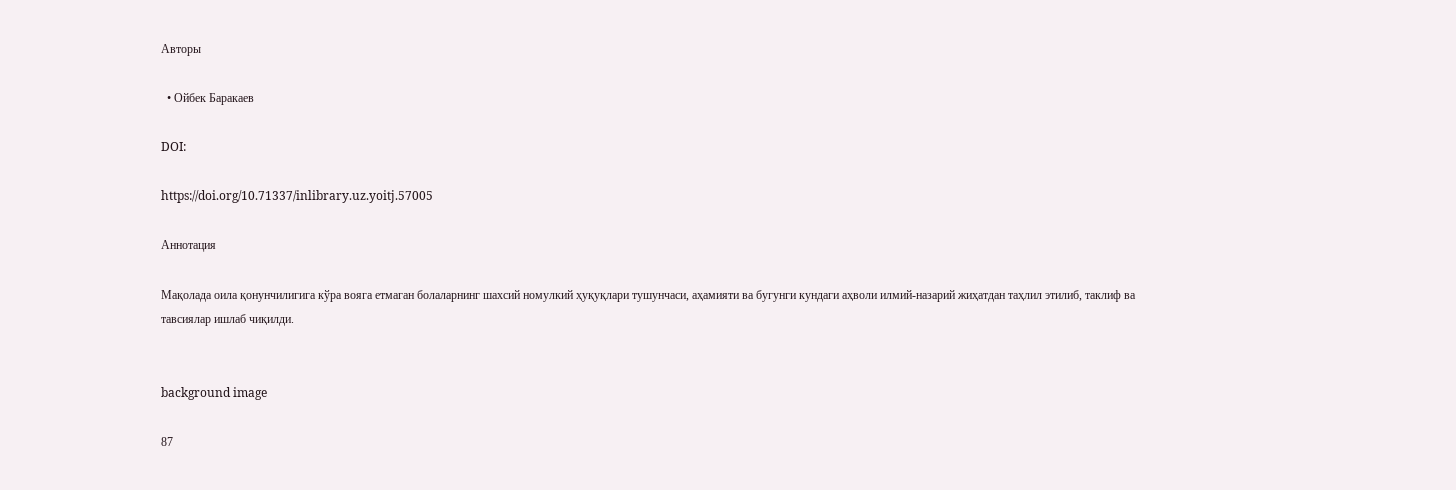Авторы

  • Ойбек Баракаев

DOI:

https://doi.org/10.71337/inlibrary.uz.yoitj.57005

Аннотация

Мақолада оила қонунчилигига кўра вояга етмаган болаларнинг шахсий номулкий ҳуқуқлари тушунчаси, аҳамияти ва бугунги кундаги аҳволи илмий-назарий жиҳатдан таҳлил этилиб, таклиф ва тавсиялар ишлаб чиқилди.


background image

87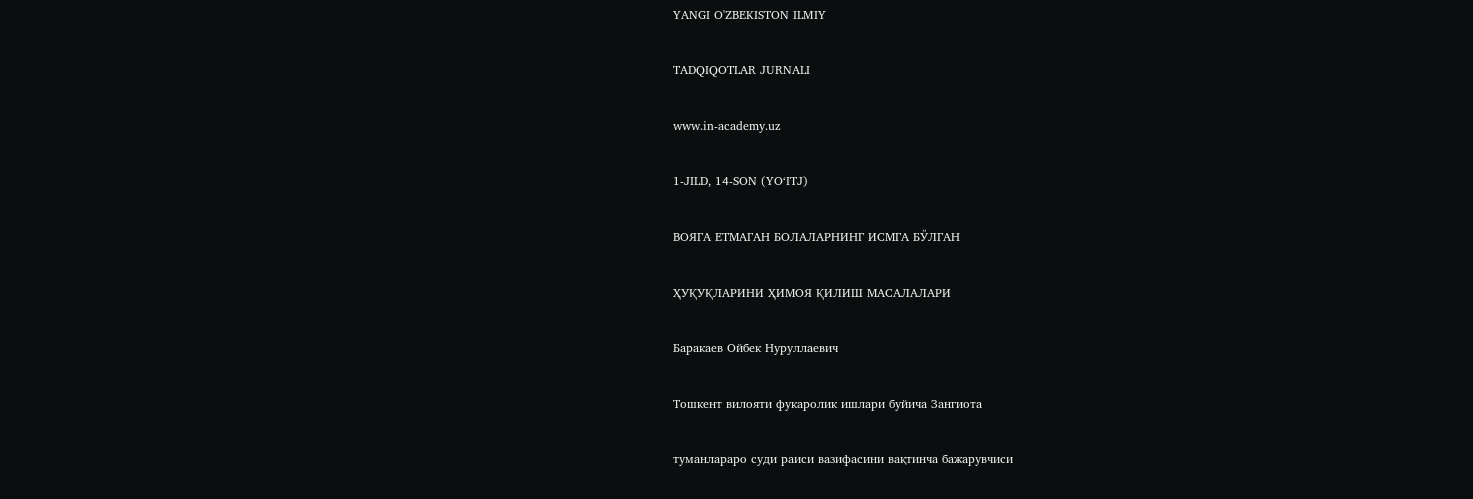YANGI O'ZBEKISTON ILMIY

TADQIQOTLAR JURNALI

www.in-academy.uz

1-JILD, 14-SON (YOʻITJ)

ВОЯГА ЕТМАГАН БОЛАЛАРНИНГ ИСМГА БЎЛГАН

ҲУҚУҚЛАРИНИ ҲИМОЯ ҚИЛИШ МАСАЛАЛАРИ

Баракаев Ойбек Нуруллаевич

Тошкент вилояти фукаролик ишлари буйича Зангиота

туманлараро суди раиси вазифасини вақтинча бажарувчиси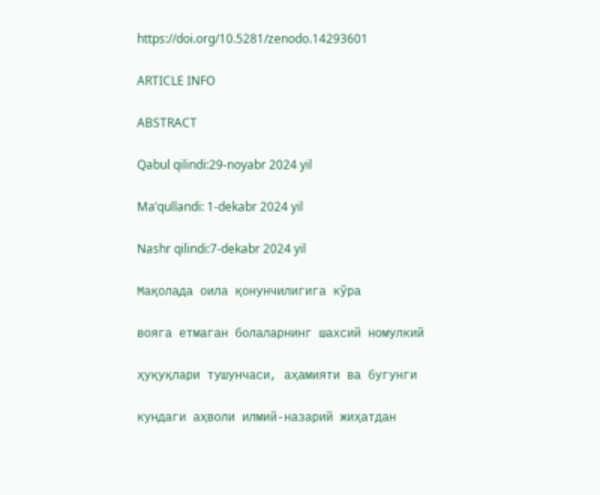https://doi.org/10.5281/zenodo.14293601

ARTICLE INFO

ABSTRACT

Qabul qilindi:29-noyabr 2024 yil

Ma’qullandi: 1-dekabr 2024 yil

Nashr qilindi:7-dekabr 2024 yil

Мақолада оила қонунчилигига кўра

вояга етмаган болаларнинг шахсий номулкий

ҳуқуқлари тушунчаси, аҳамияти ва бугунги

кундаги аҳволи илмий-назарий жиҳатдан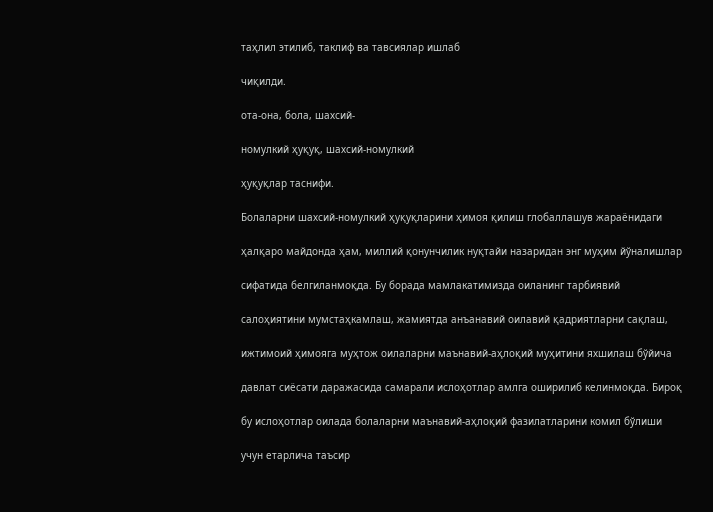таҳлил этилиб, таклиф ва тавсиялар ишлаб

чиқилди.

ота-она, бола, шахсий-

номулкий ҳуқуқ, шахсий-номулкий

ҳуқуқлар таснифи.

Болаларни шахсий-номулкий ҳуқуқларини ҳимоя қилиш глобаллашув жараёнидаги

ҳалқаро майдонда ҳам, миллий қонунчилик нуқтайи назаридан энг муҳим йўналишлар

сифатида белгиланмоқда. Бу борада мамлакатимизда оиланинг тарбиявий

салоҳиятини мумстаҳкамлаш, жамиятда анъанавий оилавий қадриятларни сақлаш,

ижтимоий ҳимояга муҳтож оилаларни маънавий-аҳлоқий муҳитини яхшилаш бўйича

давлат сиёсати даражасида самарали ислоҳотлар амлга оширилиб келинмоқда. Бироқ

бу ислоҳотлар оилада болаларни маънавий-аҳлоқий фазилатларини комил бўлиши

учун етарлича таъсир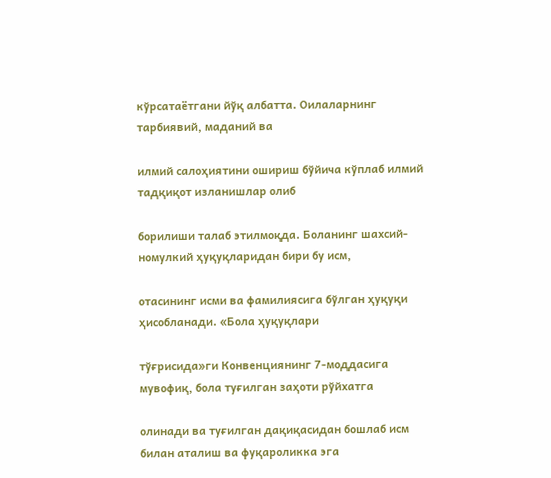кўрсатаётгани йўқ албатта. Оилаларнинг тарбиявий, маданий ва

илмий салоҳиятини ошириш бўйича кўплаб илмий тадқиқот изланишлар олиб

борилиши талаб этилмоқда. Боланинг шахсий-номулкий ҳуқуқларидан бири бу исм,

отасининг исми ва фамилиясига бўлган ҳуқуқи ҳисобланади. «Бола ҳуқуқлари

тўғрисида»ги Конвенциянинг 7-моддасига мувофиқ, бола туғилган заҳоти рўйхатга

олинади ва туғилган дақиқасидан бошлаб исм билан аталиш ва фуқароликка эга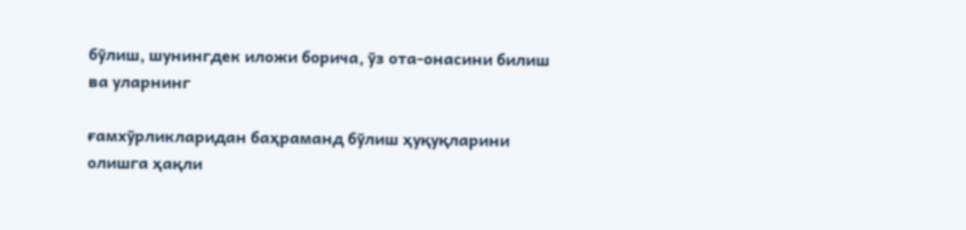бўлиш, шунингдек иложи борича, ўз ота-онасини билиш ва уларнинг

ғамхўрликларидан баҳраманд бўлиш ҳуқуқларини олишга ҳақли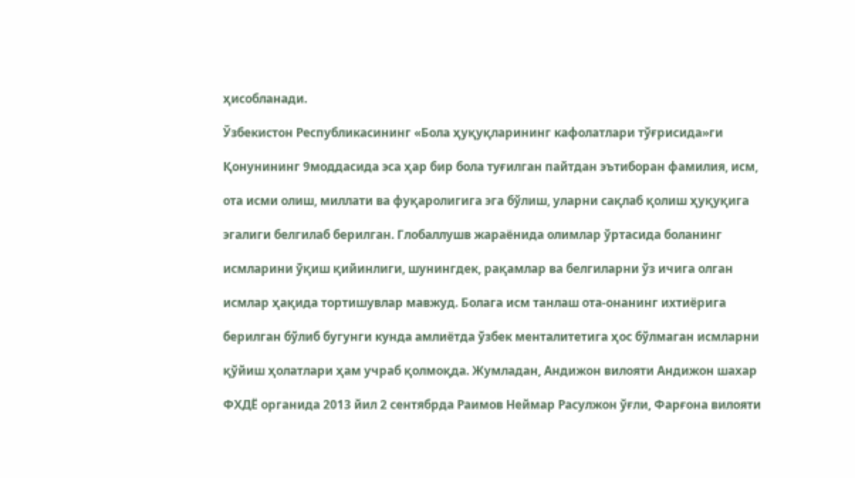ҳисобланади.

Ўзбекистон Республикасининг «Бола ҳуқуқларининг кафолатлари тўғрисида»ги

Қонунининг 9моддасида эса ҳар бир бола туғилган пайтдан эътиборан фамилия, исм,

ота исми олиш, миллати ва фуқаролигига эга бўлиш, уларни сақлаб қолиш ҳуқуқига

эгалиги белгилаб берилган. Глобаллушв жараёнида олимлар ўртасида боланинг

исмларини ўқиш қийинлиги, шунингдек, рақамлар ва белгиларни ўз ичига олган

исмлар ҳақида тортишувлар мавжуд. Болага исм танлаш ота-онанинг ихтиёрига

берилган бўлиб бугунги кунда амлиётда ўзбек менталитетига ҳос бўлмаган исмларни

қўйиш ҳолатлари ҳам учраб қолмоқда. Жумладан, Андижон вилояти Андижон шахар

ФХДЁ органида 2013 йил 2 сентябрда Раимов Неймар Расулжон ўғли, Фарғона вилояти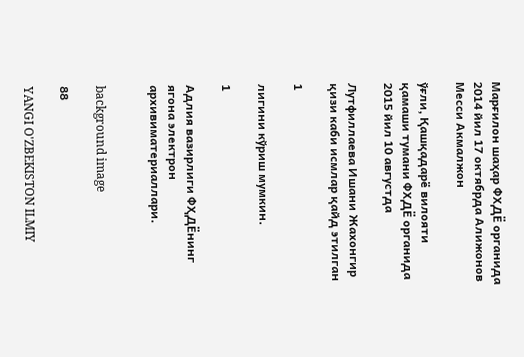Марғилон шаҳар ФХДЁ органида 2014 йил 17 октябрда Алижонов Месси Акмалжон

ўғли, Қашқадарё вилояти қамаши тумани ФХДЁ органида 2015 йил 10 августда

Лутфиллаева Ишани Жахонгир қизи каби исмлар қайд этилган

1

лигини кўриш мумкин.

1

Адлия вазирлиги ФҲДЁнинг ягона электрон архивиматериаллари.


background image

88

YANGI O'ZBEKISTON ILMIY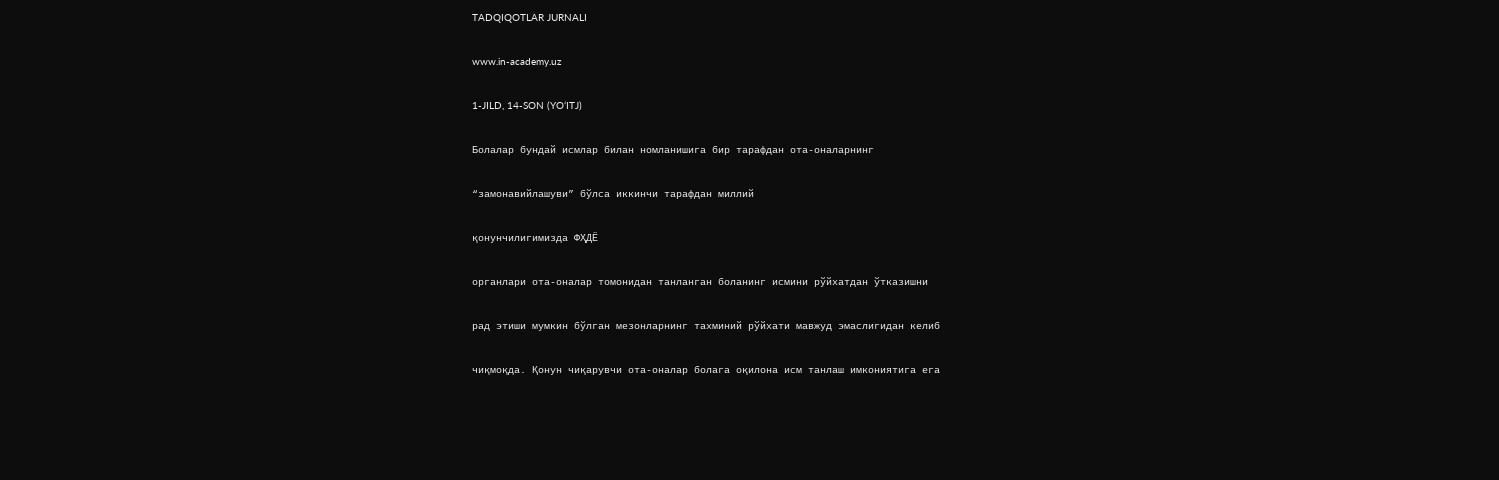TADQIQOTLAR JURNALI

www.in-academy.uz

1-JILD, 14-SON (YOʻITJ)

Болалар бундай исмлар билан номланишига бир тарафдан ота-оналарнинг

“замонавийлашуви” бўлса иккинчи тарафдан миллий

қонунчилигимизда ФҲДЁ

органлари ота-оналар томонидан танланган боланинг исмини рўйхатдан ўтказишни

рад этиши мумкин бўлган мезонларнинг тахминий рўйхати мавжуд эмаслигидан келиб

чиқмоқда. Қонун чиқарувчи ота-оналар болага оқилона исм танлаш имкониятига ега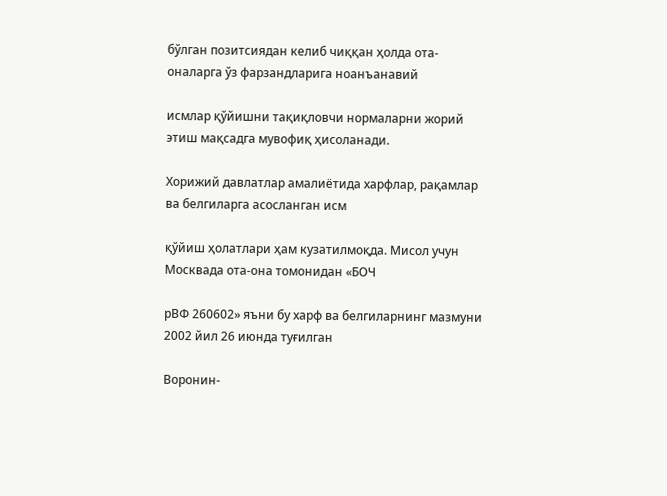бўлган позитсиядан келиб чиққан ҳолда ота-оналарга ўз фарзандларига ноанъанавий

исмлар қўйишни тақиқловчи нормаларни жорий этиш мақсадга мувофиқ ҳисоланади.

Хорижий давлатлар амалиётида харфлар, рақамлар ва белгиларга асосланган исм

қўйиш ҳолатлари ҳам кузатилмоқда. Мисол учун Москвада ота-она томонидан «БОЧ

рВФ 260602» яъни бу харф ва белгиларнинг мазмуни 2002 йил 26 июнда туғилган

Воронин-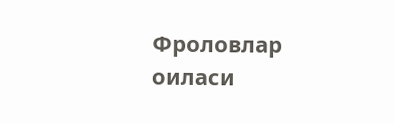Фроловлар оиласи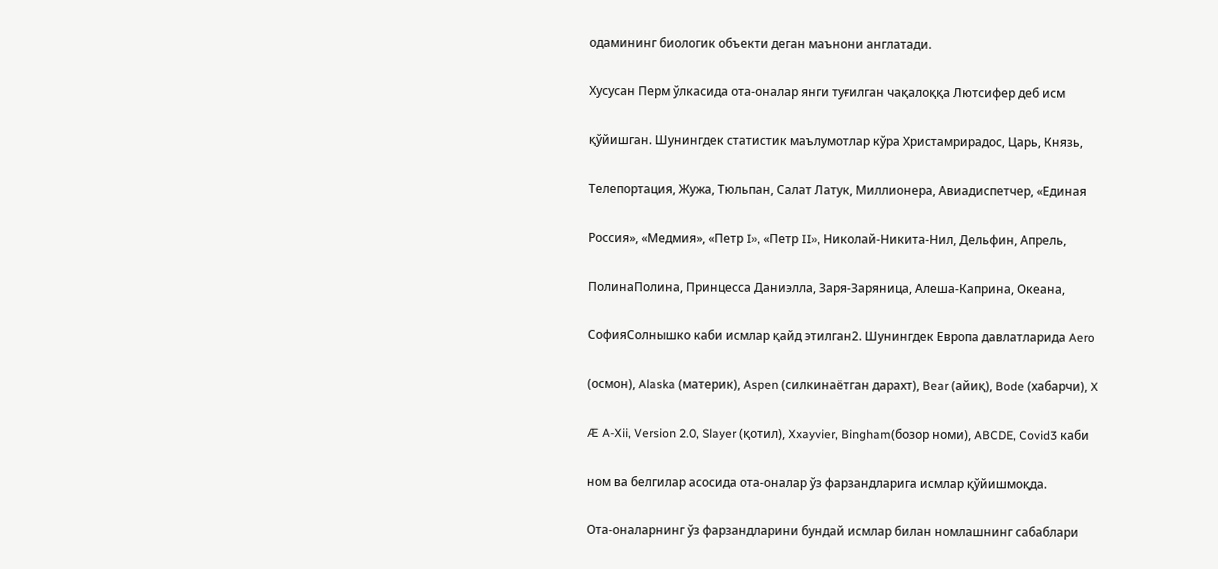одамининг биологик объекти деган маънони англатади.

Хусусан Перм ўлкасида ота-оналар янги туғилган чақалоққа Лютсифер деб исм

қўйишган. Шунингдек статистик маълумотлар кўра Христамрирадос, Царь, Князь,

Телепортация, Жужа, Тюльпан, Салат Латук, Миллионера, Авиадиспетчер, «Единая

Россия», «Медмия», «Петр I», «Петр II», Николай-Никита-Нил, Дельфин, Апрель,

ПолинаПолина, Принцесса Даниэлла, Заря-Заряница, Алеша-Каприна, Океана,

СофияСолнышко каби исмлар қайд этилган2. Шунингдек Европа давлатларида Aero

(осмон), Alaska (материк), Aspen (силкинаётган дарахт), Bear (айиқ), Bode (хабарчи), X

Æ A-Xii, Version 2.0, Slayer (қотил), Xxayvier, Bingham(бозор номи), ABCDE, Covid3 каби

ном ва белгилар асосида ота-оналар ўз фарзандларига исмлар қўйишмоқда.

Ота-оналарнинг ўз фарзандларини бундай исмлар билан номлашнинг сабаблари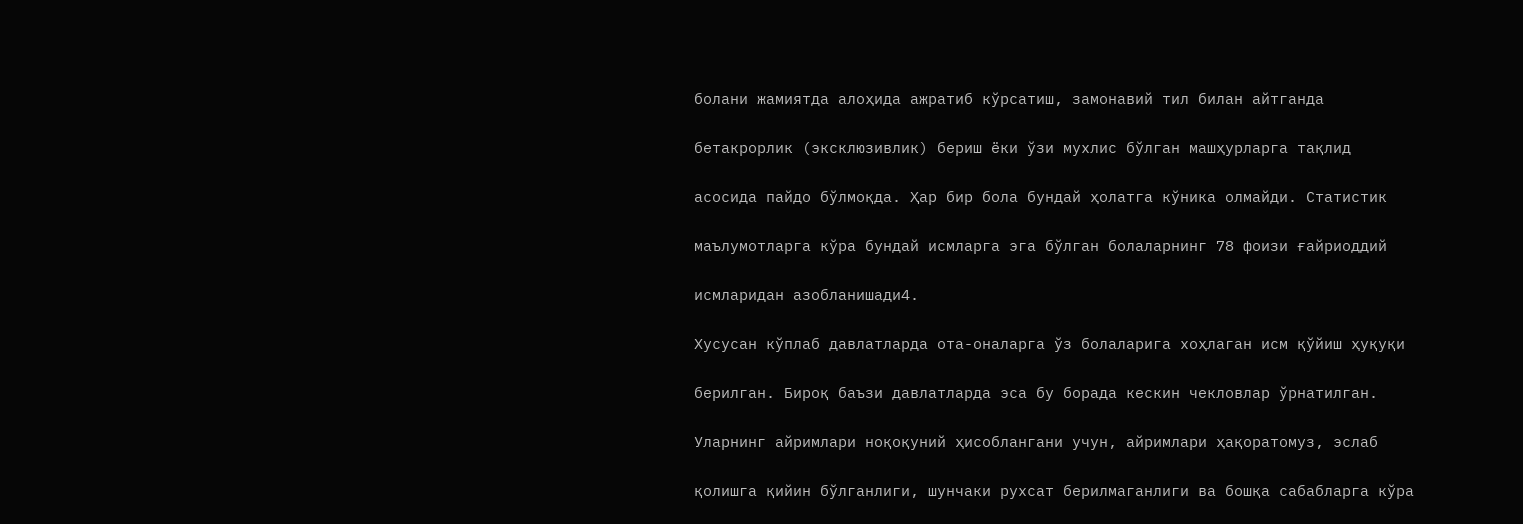болани жамиятда алоҳида ажратиб кўрсатиш, замонавий тил билан айтганда

бетакрорлик (эксклюзивлик) бериш ёки ўзи мухлис бўлган машҳурларга тақлид

асосида пайдо бўлмоқда. Ҳар бир бола бундай ҳолатга кўника олмайди. Статистик

маълумотларга кўра бундай исмларга эга бўлган болаларнинг 78 фоизи ғайриоддий

исмларидан азобланишади4.

Хусусан кўплаб давлатларда ота-оналарга ўз болаларига хоҳлаган исм қўйиш ҳуқуқи

берилган. Бироқ баъзи давлатларда эса бу борада кескин чекловлар ўрнатилган.

Уларнинг айримлари ноқоқуний ҳисоблангани учун, айримлари ҳақоратомуз, эслаб

қолишга қийин бўлганлиги, шунчаки рухсат берилмаганлиги ва бошқа сабабларга кўра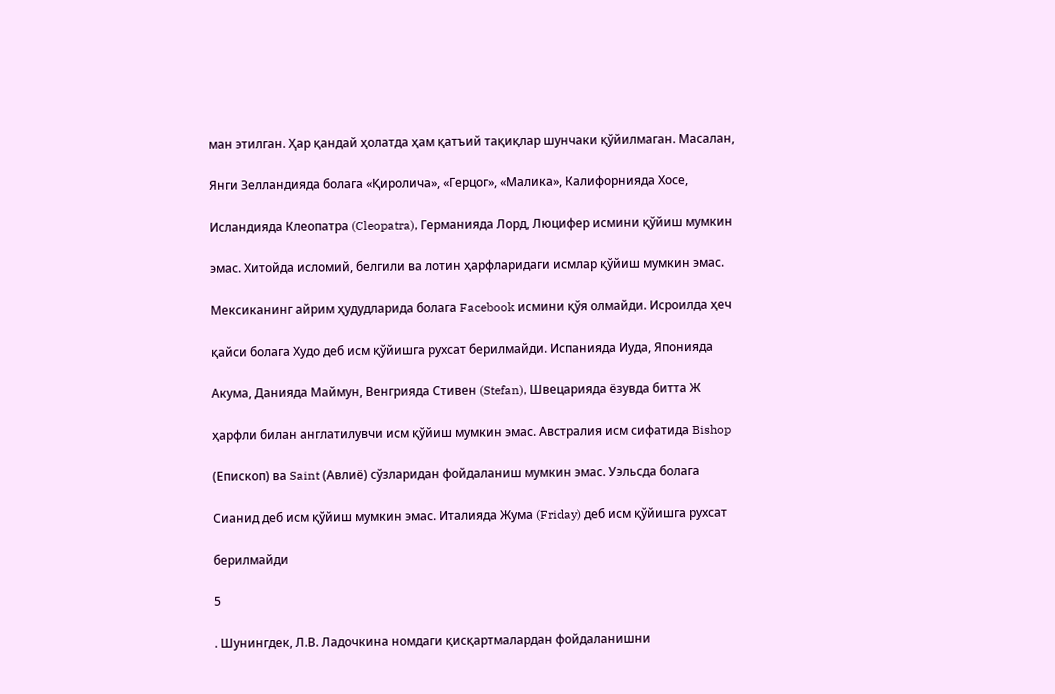ман этилган. Ҳар қандай ҳолатда ҳам қатъий тақиқлар шунчаки қўйилмаган. Масалан,

Янги Зелландияда болага «Қиролича», «Герцог», «Малика», Калифорнияда Хосе,

Исландияда Клеопатра (Cleopatra), Германияда Лорд, Люцифер исмини қўйиш мумкин

эмас. Хитойда исломий, белгили ва лотин ҳарфларидаги исмлар қўйиш мумкин эмас.

Мексиканинг айрим ҳудудларида болага Facebook исмини қўя олмайди. Исроилда ҳеч

қайси болага Худо деб исм қўйишга рухсат берилмайди. Испанияда Иуда, Японияда

Акума, Данияда Маймун, Венгрияда Стивен (Stefan), Швецарияда ёзувда битта Ж

ҳарфли билан англатилувчи исм қўйиш мумкин эмас. Австралия исм сифатида Bishop

(Епископ) ва Saint (Авлиё) сўзларидан фойдаланиш мумкин эмас. Уэльсда болага

Сианид деб исм қўйиш мумкин эмас. Италияда Жума (Friday) деб исм қўйишга рухсат

берилмайди

5

. Шунингдек, Л.В. Ладочкина номдаги қисқартмалардан фойдаланишни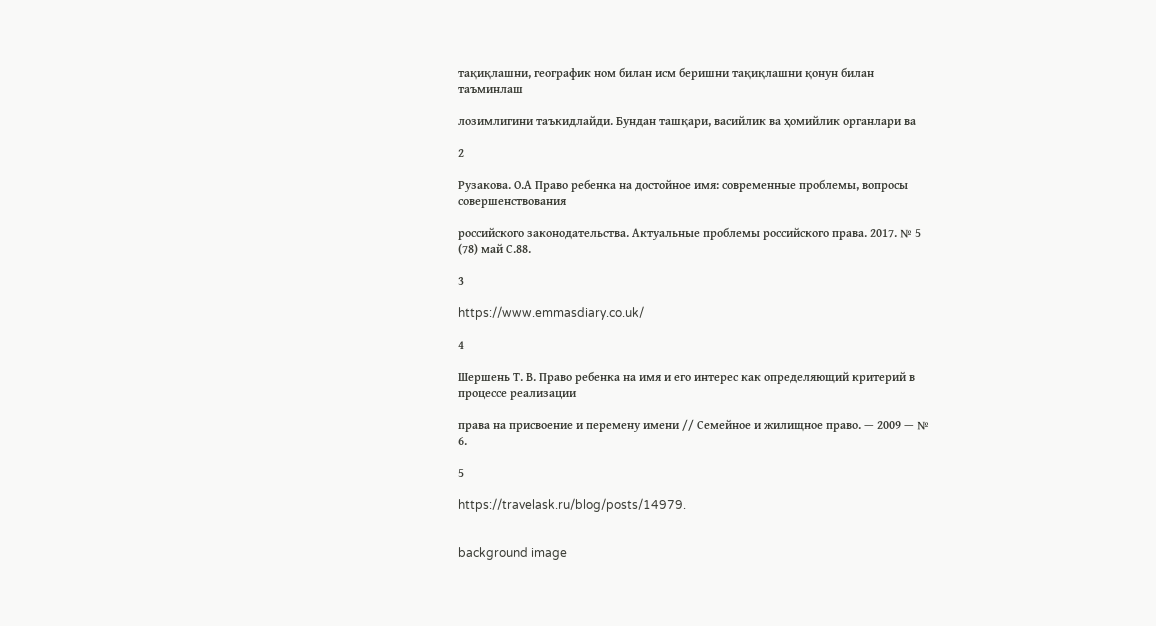тақиқлашни, географик ном билан исм беришни тақиқлашни қонун билан таъминлаш

лозимлигини таъкидлайди. Бундан ташқари, васийлик ва ҳомийлик органлари ва

2

Рузакова. О.А Право ребенка на достойное имя: современные проблемы, вопросы совершенствования

российского законодательства. Актуальные проблемы российского права. 2017. № 5 (78) май С.88.

3

https://www.emmasdiary.co.uk/

4

Шершень Т. В. Право ребенка на имя и его интерес как определяющий критерий в процессе реализации

права на присвоение и перемену имени // Семейное и жилищное право. — 2009 — № 6.

5

https://travelask.ru/blog/posts/14979.


background image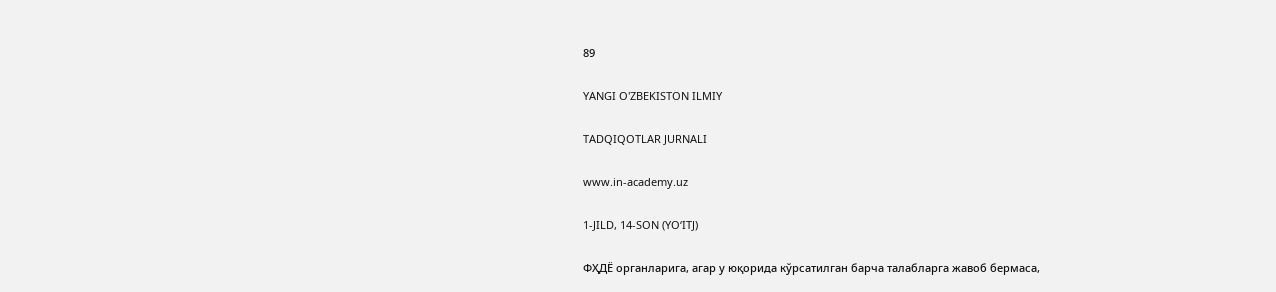89

YANGI O'ZBEKISTON ILMIY

TADQIQOTLAR JURNALI

www.in-academy.uz

1-JILD, 14-SON (YOʻITJ)

ФҲДЁ органларига, агар у юқорида кўрсатилган барча талабларга жавоб бермаса,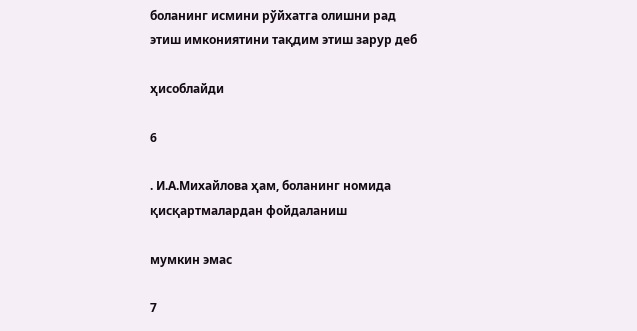боланинг исмини рўйхатга олишни рад этиш имкониятини тақдим этиш зарур деб

ҳисоблайди

6

. И.А.Михайлова ҳам, боланинг номида қисқартмалардан фойдаланиш

мумкин эмас

7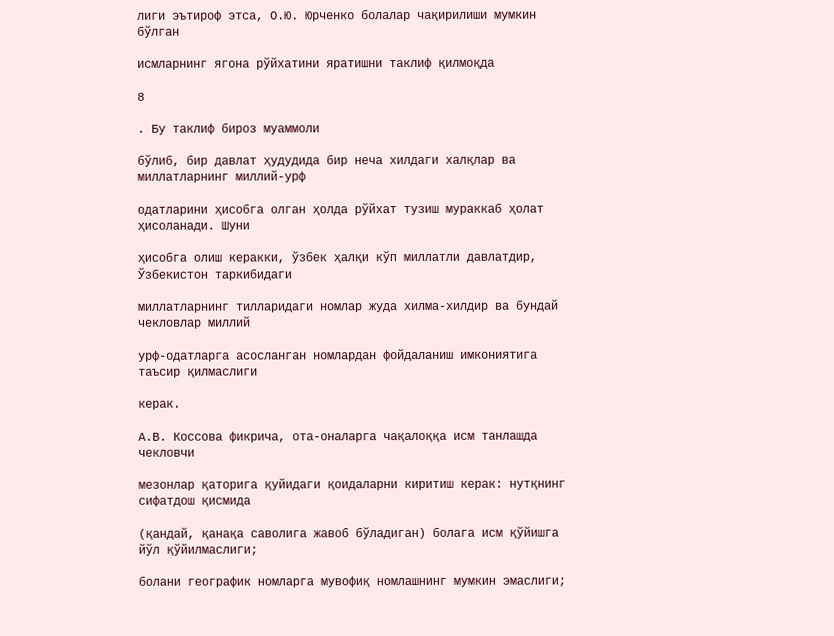лиги эътироф этса, О.Ю. Юрченко болалар чақирилиши мумкин бўлган

исмларнинг ягона рўйхатини яратишни таклиф қилмоқда

8

. Бу таклиф бироз муаммоли

бўлиб, бир давлат ҳудудида бир неча хилдаги халқлар ва миллатларнинг миллий-урф

одатларини ҳисобга олган ҳолда рўйхат тузиш мураккаб ҳолат ҳисоланади. Шуни

ҳисобга олиш керакки, ўзбек ҳалқи кўп миллатли давлатдир, Ўзбекистон таркибидаги

миллатларнинг тилларидаги номлар жуда хилма-хилдир ва бундай чекловлар миллий

урф-одатларга асосланган номлардан фойдаланиш имкониятига таъсир қилмаслиги

керак.

А.В. Коссова фикрича, ота-оналарга чақалоққа исм танлашда чекловчи

мезонлар қаторига қуйидаги қоидаларни киритиш керак: нутқнинг сифатдош қисмида

(қандай, қанақа саволига жавоб бўладиган) болага исм қўйишга йўл қўйилмаслиги;

болани географик номларга мувофиқ номлашнинг мумкин эмаслиги;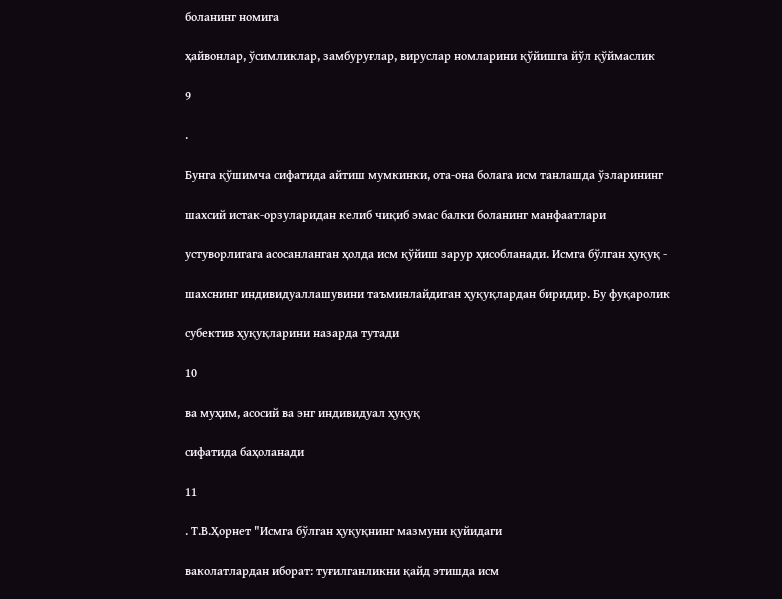боланинг номига

ҳайвонлар, ўсимликлар, замбуруғлар, вируслар номларини қўйишга йўл қўймаслик

9

.

Бунга қўшимча сифатида айтиш мумкинки, ота-она болага исм танлашда ўзларининг

шахсий истак-орзуларидан келиб чиқиб эмас балки боланинг манфаатлари

устуворлигага асосанланган ҳолда исм қўйиш зарур ҳисобланади. Исмга бўлган ҳуқуқ -

шахснинг индивидуаллашувини таъминлайдиган ҳуқуқлардан биридир. Бу фуқаролик

субектив ҳуқуқларини назарда тутади

10

ва муҳим, асосий ва энг индивидуал ҳуқуқ

сифатида баҳоланади

11

. Т.В.Ҳорнет "Исмга бўлган ҳуқуқнинг мазмуни қуйидаги

ваколатлардан иборат: туғилганликни қайд этишда исм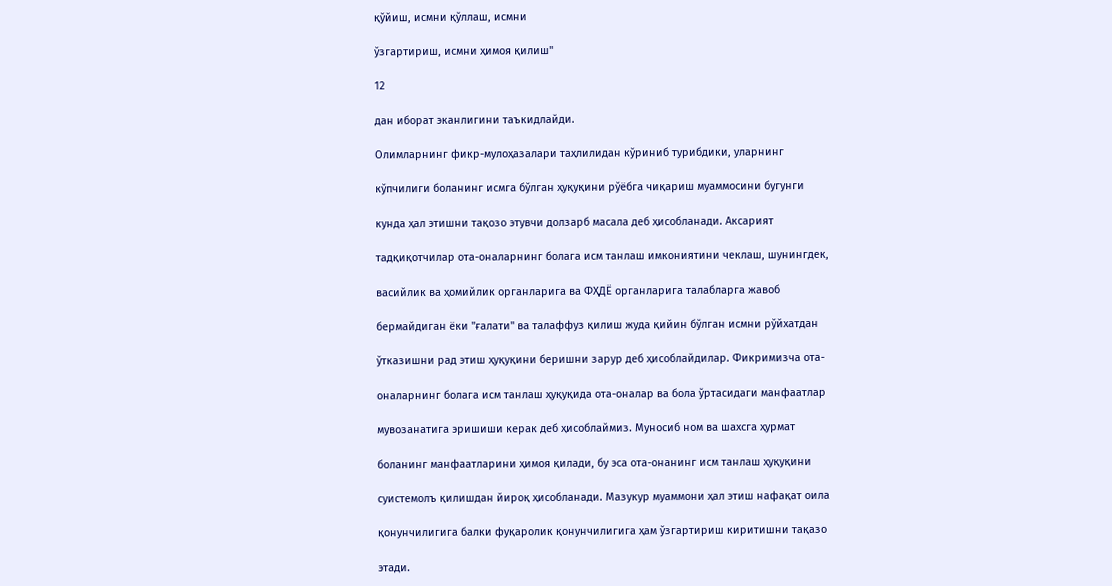қўйиш, исмни қўллаш, исмни

ўзгартириш, исмни ҳимоя қилиш"

12

дан иборат эканлигини таъкидлайди.

Олимларнинг фикр-мулоҳазалари таҳлилидан кўриниб турибдики, уларнинг

кўпчилиги боланинг исмга бўлган ҳуқуқини рўёбга чиқариш муаммосини бугунги

кунда ҳал этишни тақозо этувчи долзарб масала деб ҳисобланади. Аксарият

тадқиқотчилар ота-оналарнинг болага исм танлаш имкониятини чеклаш, шунингдек,

васийлик ва ҳомийлик органларига ва ФҲДЁ органларига талабларга жавоб

бермайдиган ёки "ғалати" ва талаффуз қилиш жуда қийин бўлган исмни рўйхатдан

ўтказишни рад этиш ҳуқуқини беришни зарур деб ҳисоблайдилар. Фикримизча ота-

оналарнинг болага исм танлаш ҳуқуқида ота-оналар ва бола ўртасидаги манфаатлар

мувозанатига эришиши керак деб ҳисоблаймиз. Муносиб ном ва шахсга ҳурмат

боланинг манфаатларини ҳимоя қилади, бу эса ота-онанинг исм танлаш ҳуқуқини

суистемолъ қилишдан йироқ ҳисобланади. Мазукур муаммони ҳал этиш нафақат оила

қонунчилигига балки фуқаролик қонунчилигига ҳам ўзгартириш киритишни тақазо

этади.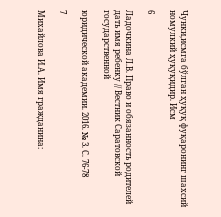Чунки,исмга бўлган ҳуқуқ фуқаронинг шахсий номулкий ҳуқуқидир. Исм

6

Ладочкина Л.В. Право и обязанность родителей дать имя ребенку // Вестник Саратовской государственной

юридической академии. 2016. № 3. С. 76-78

7

Михайлова И.А. Имя гражданина: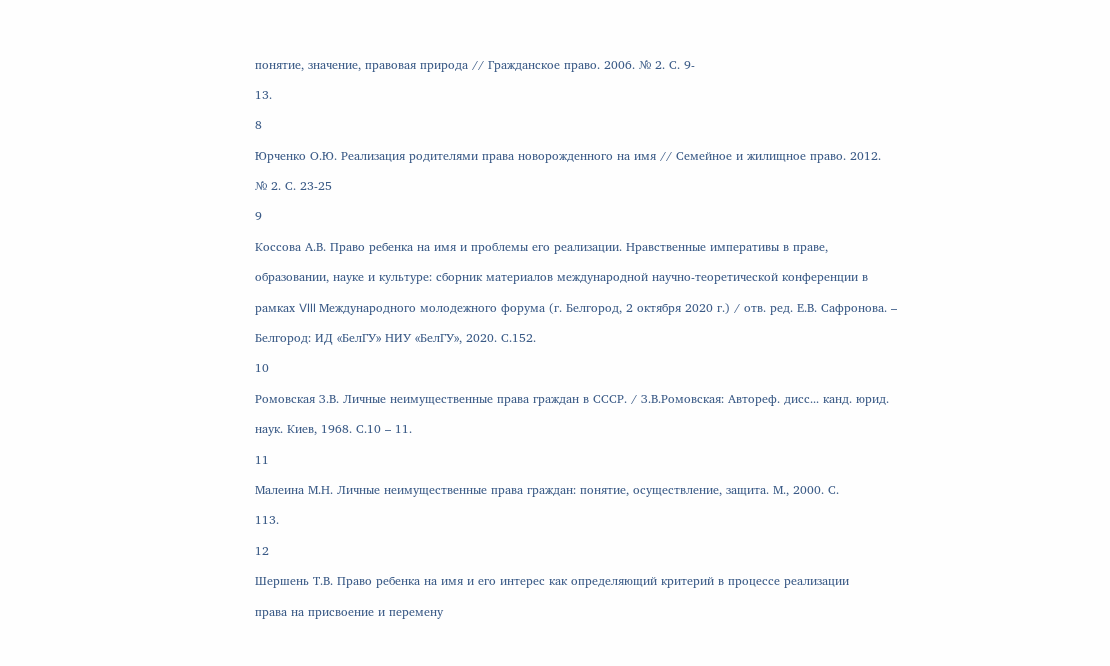понятие, значение, правовая природа // Гражданское право. 2006. № 2. С. 9-

13.

8

Юрченко О.Ю. Реализация родителями права новорожденного на имя // Семейное и жилищное право. 2012.

№ 2. С. 23-25

9

Коссова А.В. Право ребенка на имя и проблемы его реализации. Нравственные императивы в праве,

образовании, науке и культуре: сборник материалов международной научно-теоретической конференции в

рамках VIII Международного молодежного форума (г. Белгород, 2 октября 2020 г.) / отв. ред. Е.В. Сафронова. –

Белгород: ИД «БелГУ» НИУ «БелГУ», 2020. С.152.

10

Ромовская З.В. Личные неимущественные права граждан в СССР. / З.В.Ромовская: Автореф. дисс... канд. юрид.

наук. Киев, 1968. С.10 – 11.

11

Малеина М.Н. Личные неимущественные права граждан: понятие, осуществление, защита. М., 2000. С.

113.

12

Шершень Т.В. Право ребенка на имя и его интерес как определяющий критерий в процессе реализации

права на присвоение и перемену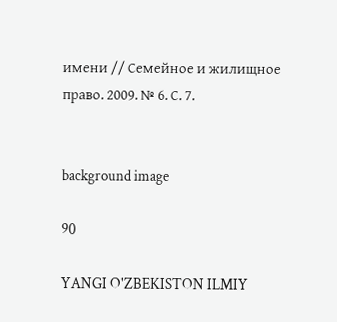имени // Семейное и жилищное право. 2009. № 6. С. 7.


background image

90

YANGI O'ZBEKISTON ILMIY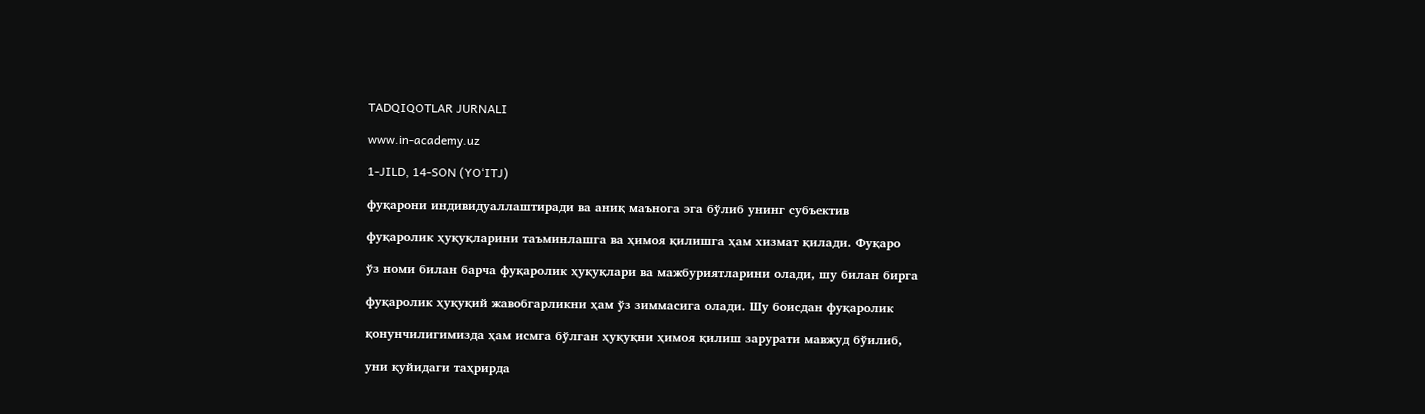TADQIQOTLAR JURNALI

www.in-academy.uz

1-JILD, 14-SON (YOʻITJ)

фуқарони индивидуаллаштиради ва аниқ маънога эга бўлиб унинг субъектив

фуқаролик ҳуқуқларини таъминлашга ва ҳимоя қилишга ҳам хизмат қилади. Фуқаро

ўз номи билан барча фуқаролик ҳуқуқлари ва мажбуриятларини олади, шу билан бирга

фуқаролик ҳуқуқий жавобгарликни ҳам ўз зиммасига олади. Шу боисдан фуқаролик

қонунчилигимизда ҳам исмга бўлган ҳуқуқни ҳимоя қилиш зарурати мавжуд бўилиб,

уни қуйидаги таҳрирда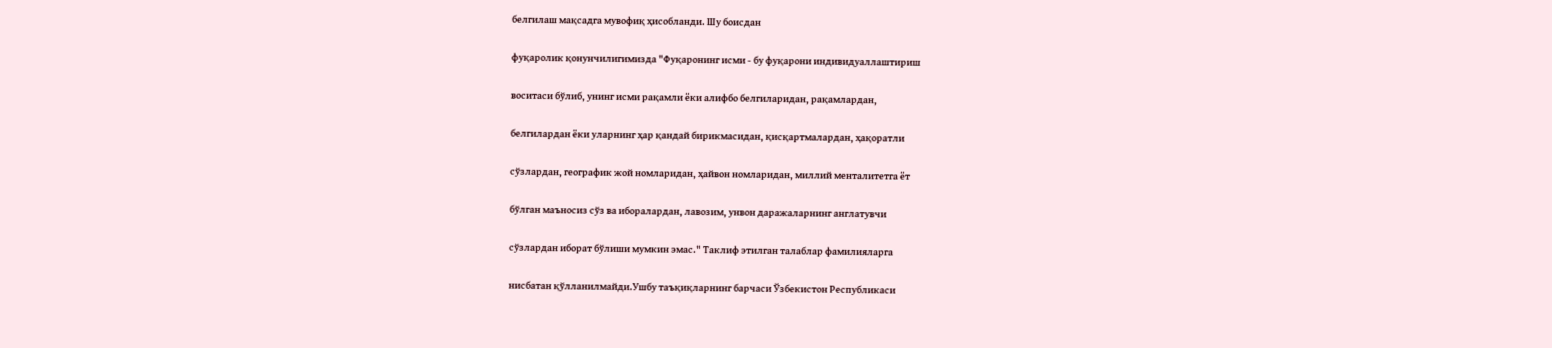белгилаш мақсадга мувофиқ ҳисобланди. Шу боисдан

фуқаролик қонунчилигимизда "Фуқаронинг исми - бу фуқарони индивидуаллаштириш

воситаси бўлиб, унинг исми рақамли ёки алифбо белгиларидан, рақамлардан,

белгилардан ёки уларнинг ҳар қандай бирикмасидан, қисқартмалардан, ҳақоратли

сўзлардан, географик жой номларидан, ҳайвон номларидан, миллий менталитетга ёт

бўлган маъносиз сўз ва иборалардан, лавозим, унвон даражаларнинг англатувчи

сўзлардан иборат бўлиши мумкин эмас." Таклиф этилган талаблар фамилияларга

нисбатан қўлланилмайди.Ушбу таъқиқларнинг барчаси Ўзбекистон Республикаси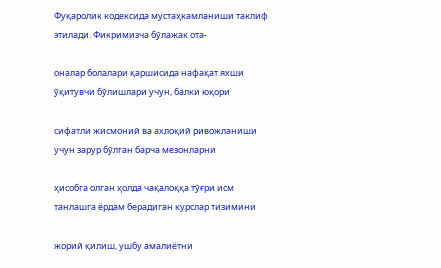Фуқаролик кодексида мустаҳкамланиши таклиф этилади. Фикримизча бўлажак ота-

оналар болалари қаршисида нафақат яхши ўқитувчи бўлишлари учун, балки юқори

сифатли жисмоний ва ахлоқий ривожланиши учун зарур бўлган барча мезонларни

ҳисобга олган ҳолда чақалоққа тўғри исм танлашга ёрдам берадиган курслар тизимини

жорий қилиш, ушбу амалиётни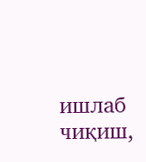ишлаб чиқиш,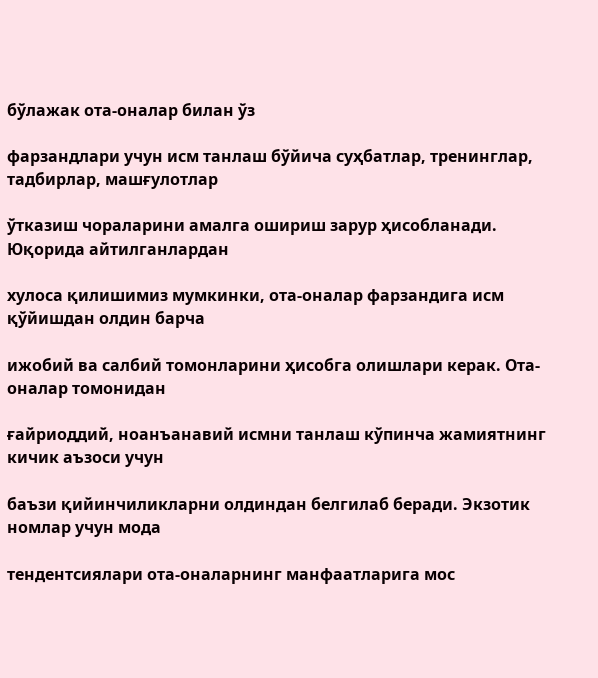бўлажак ота-оналар билан ўз

фарзандлари учун исм танлаш бўйича суҳбатлар, тренинглар, тадбирлар, машғулотлар

ўтказиш чораларини амалга ошириш зарур ҳисобланади. Юқорида айтилганлардан

хулоса қилишимиз мумкинки, ота-оналар фарзандига исм қўйишдан олдин барча

ижобий ва салбий томонларини ҳисобга олишлари керак. Ота-оналар томонидан

ғайриоддий, ноанъанавий исмни танлаш кўпинча жамиятнинг кичик аъзоси учун

баъзи қийинчиликларни олдиндан белгилаб беради. Экзотик номлар учун мода

тендентсиялари ота-оналарнинг манфаатларига мос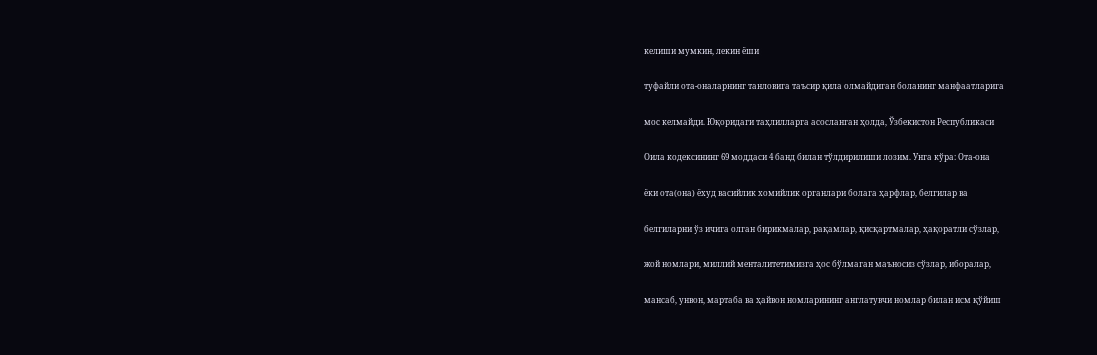келиши мумкин, лекин ёши

туфайли ота-оналарнинг танловига таъсир қила олмайдиган боланинг манфаатларига

мос келмайди. Юқоридаги таҳлилларга асосланган ҳолда, Ўзбекистон Республикаси

Оила кодексининг 69 моддаси 4 банд билан тўлдирилиши лозим. Унга кўра: Ота-она

ёки ота(она) ёхуд васийлик хомийлик органлари болага ҳарфлар, белгилар ва

белгиларни ўз ичига олган бирикмалар, рақамлар, қисқартмалар, ҳақоратли сўзлар,

жой номлари, миллий менталитетимизга ҳос бўлмаган маъносиз сўзлар, иборалар,

мансаб, унвон, мартаба ва ҳайвон номларининг англатувчи номлар билан исм қўйиш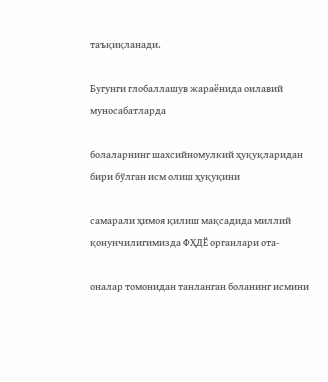таъқиқланади.

Бугунги глобаллашув жараёнида оилавий муносабатларда

болаларнинг шахсийномулкий ҳуқуқларидан бири бўлган исм олиш ҳуқуқини

самарали ҳимоя қилиш мақсадида миллий қонунчилигимизда ФҲДЁ органлари ота-

оналар томонидан танланган боланинг исмини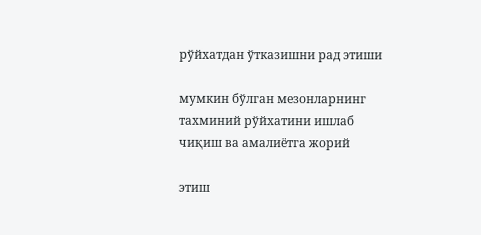рўйхатдан ўтказишни рад этиши

мумкин бўлган мезонларнинг тахминий рўйхатини ишлаб чиқиш ва амалиётга жорий

этиш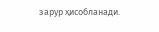зарур ҳисобланади.